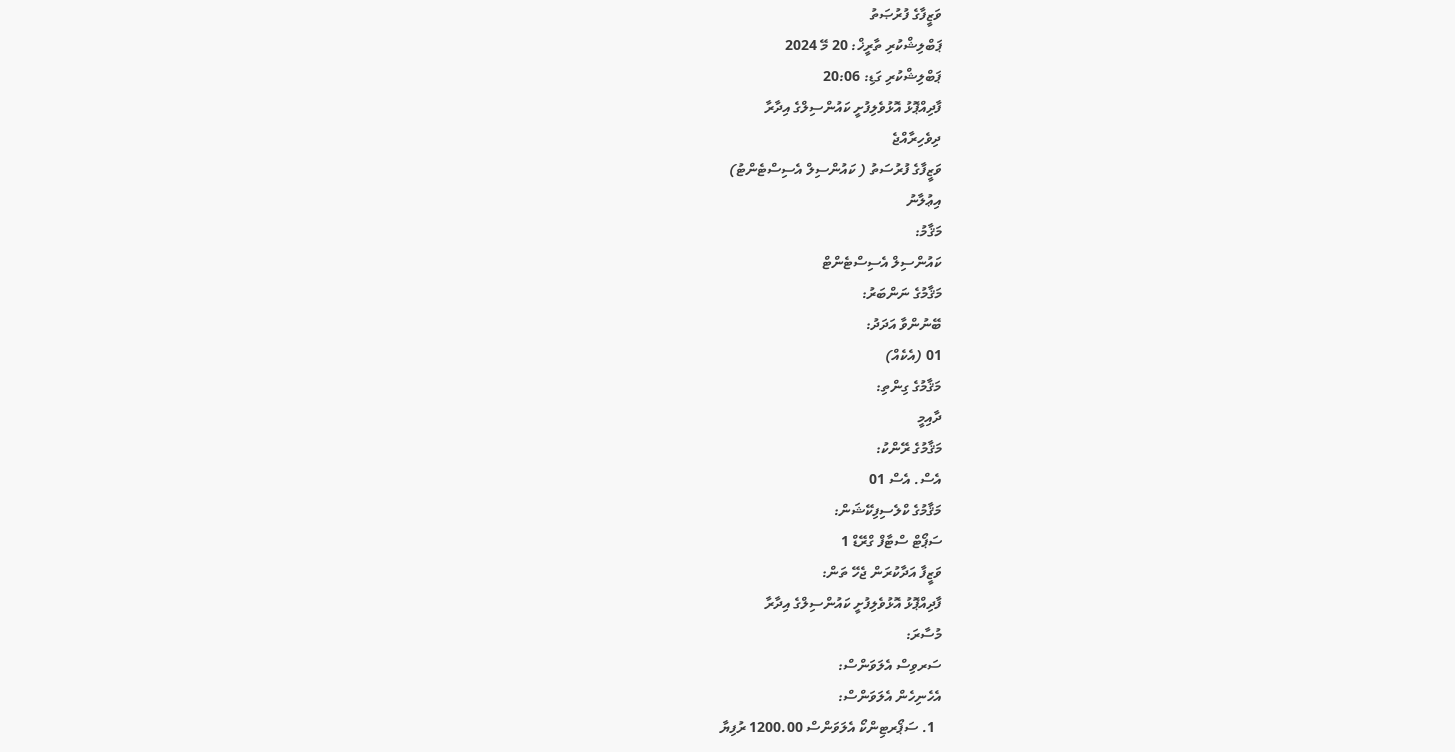ވަޒީފާގެ ފުރުޞަތު
ޕަބްލިޝްކުރި ތާރީޚް: 20 މޭ 2024
ޕަބްލިޝްކުރި ގަޑި: 20:06
ފާދިއްޕޮޅު އޮޅުވެލިފުށީ ކައުންސިލްގެ އިދާރާ
ދިވެހިރާއްޖެ
ވަޒީފާގެ ފުރުސަތު ( ކައުންސިލް އެސިސްޓެންޓު)
އިޢުލާނު
މަޤާމު:
ކައުންސިލް އެސިސްޓެންޓް
މަޤާމުގެ ނަންބަރު:
ބޭނުންވާ އަދަދު:
01 (އެކެއް)
މަޤާމުގެ ގިންތި:
ދާއިމީ
މަޤާމުގެ ރޭންކު:
އެސް. އެސް 01
މަޤާމުގެ ކްލެސިފިކޭޝަން:
ސަޕޯޓް ސްޓާފް ގްރޭޑް 1
ވަޒީފާ އަދާކުރަން ޖެހޭ ތަން:
ފާދިއްޕޮޅު އޮޅުވެލިފުށީ ކައުންސިލްގެ އިދާރާ
މުސާރަ:
ސަރވިސް އެލަވަންސް:
އެހެނިހެން އެލަވަންސް:
  1. ސަޕޯރޓިންކޯ އެލަވަންސް 1200.00 ރުފިޔާ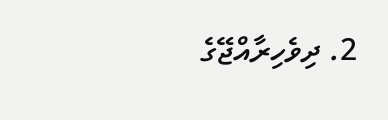2. ދިވެހިރާއްޖޭގެ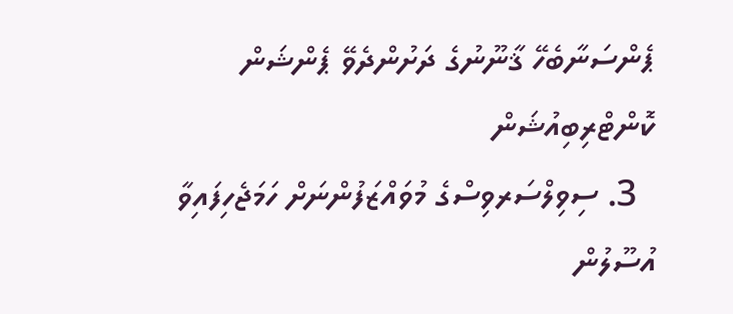ޕެންސަނާބެހޭ ޤާނޫނުގެ ދަށުންދެވޭ ޕެންޝަން ކޮންޓްރިބިއުޝަން
  3. ސިވިލްސަރވިސްގެ މުވައްޒަފުންނަށް ހަމަޖެހިފައިވާ އުސޫލުން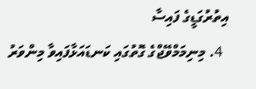އިތުރުގަޑީގެ ފައިސާ
  4. މިނިމަމްވޭޖްގެ ގޮތުގައި ކަނޑައަޅާފައިވާ މިންވަރު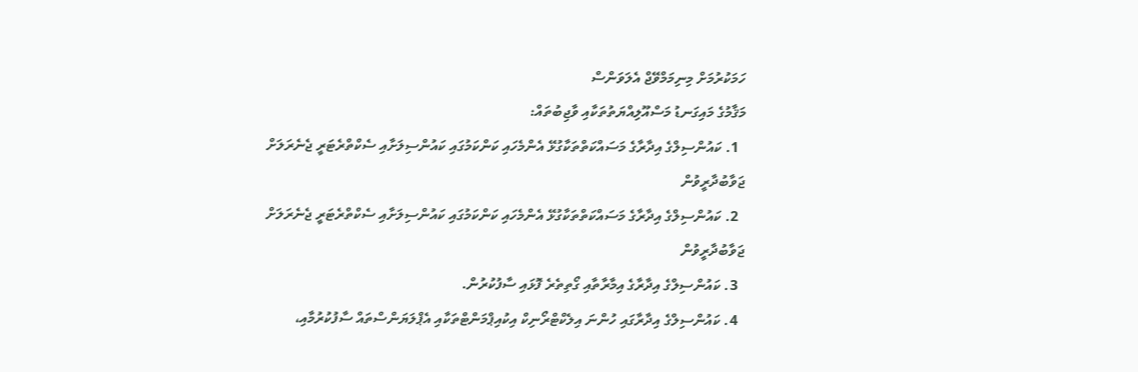ހަމަކުރުމަށް މިނިމަމްވޭޖް އެލަވަންސް
މަޤާމުގެ މައިގަނޑު މަސްއޫލިއްޔަތުތަކާއި ވާޖިބުތައް:
  1. ކައުންސިލްގެ އިދާރާގެ މަސައްކަތްތަކާގުޅޭ އެންމެހައި ކަންކަމުގައި ކައުންސިލަށާއި ސެކްތްރެޓަރީ ޖެނެރަލަށް ޖަވާބުދާރީވުން
  2. ކައުންސިލްގެ އިދާރާގެ މަސައްކަތްތަކާގުޅޭ އެންމެހައި ކަންކަމުގައި ކައުންސިލަށާއި ސެކްތްރެޓަރީ ޖެނެރަލަށް ޖަވާބުދާރީވުން
  3. ކައުންސިލްގެ އިދާރާގެ އިމާރާތާއި ގޯތިތެރެ ފޮޅައި ސާފުކުރުން.
  4. ކައުންސިލްގެ އިދާރާގައި ހުންނަ އިލެކްޓްރޯނިކް އިކުއިޕްމަންޓްތަކާއި އެޕްލަޔަންސްތައް ސާފުކުރުމާއި،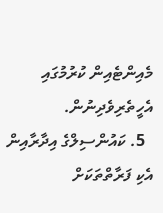މެއިންޓެއިން ކުރުމުގައި އެހީތެރިވެދިނުން.
  5. ކައުންސިލްގެ އިދާރާއިން އެކި ފަރާތްތަކަށް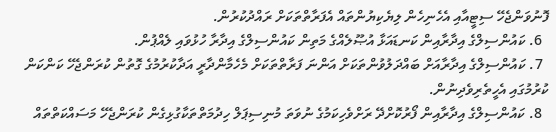ފޮނުވަންޖެހޭ ސިޓީއާއި އެހެނިހެން ލިޔެކިޔުންތައް އެފަރާތްތަކަށް ރައްދުކުރުން.
  6. ކައުންސިލްގެ އިދާރާއިން ކަނޑައަޅާ އުޞޫލެއްގެ މަތިން ކައުންސިލްގެ އިދާރާ ހުޅުވައި ލެއްޕުން.
  7. ކައުންސިލްގެ އިދާރާއަށް ބައްދަލުވުންތަކަށް އަންނަ ފަރާތްތަކަށް މެހެމާންދާރީ އަދާކުރުމުގެ ގޮތުން ކުރަންޖެހޭ ކަންކަން ކުރުމުގައި އެހީތެރިވެދިނުން.
  8. ކައުންސިލްގެ އިދާރާއިން ފޯރުކޮށްދޭ ރަށްވެހިކަމުގެ ނުވަތަ މުނިސިޕަލް ހިދުމަތްތަކާގުޅިގެން ކުރަންޖެހޭ މަސައްކަތްތައް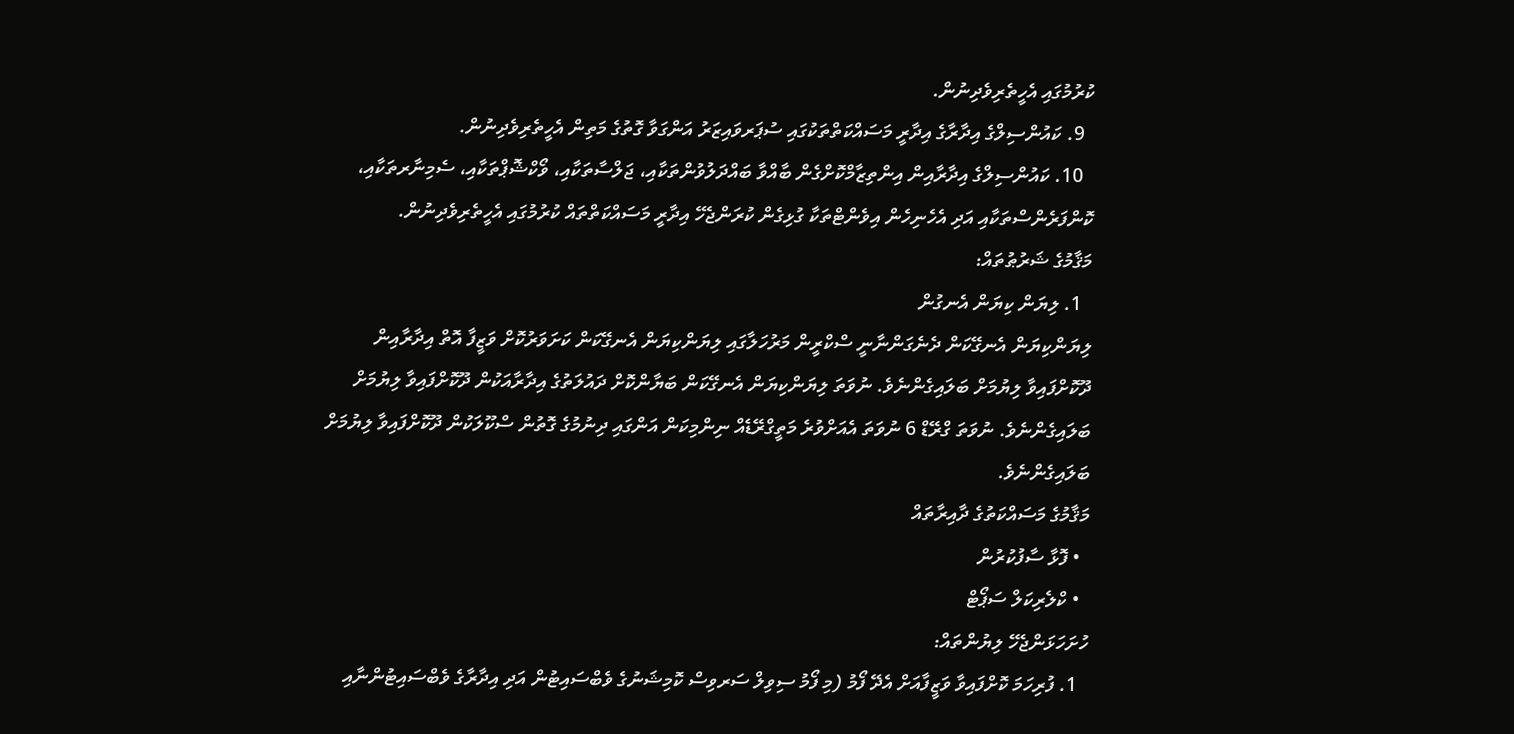ކުރުމުގައި އެހީތެރިވެދިނުން.
  9. ކައުންސިލްގެ އިދާރާގެ އިދާރީ މަސައްކަތްތަކުގައި ސުޕަރވައިޒަރު އަންގަވާ ގޮތުގެ މަތިން އެހީތެރިވެދިނުން.
  10. ކައުންސިލްގެ އިދާރާއިން އިންތިޒާމްކޮށްގެން ބާއްވާ ބައްދަލުވުންތަކާއި، ޖަލްސާތަކާއި، ވޯކްޝޮޕްތަކާއި، ސެމިނާރތަކާއި، ކޮންފަރެންސްތަކާއި އަދި އެހެނިހެން އިވެންޓްތަކާ ގުޅިގެން ކުރަންޖެހޭ އިދާރީ މަސައްކަތްތައް ކުރުމުގައި އެހީތެރިވެދިނުން.
މަޤާމުގެ ޝަރުޠުތައް:
  1. ލިޔަން ކިޔަން އެނގުން
ލިޔަންކިޔަން އެނގޭކަން ދެނެގަންނާނީ ސްކްރީން މަރުހަލާގައި ލިޔަންކިޔަން އެނގޭކަން ކަށަވަރުކޮށް ވަޒީފާ އޮތް އިދާރާއިން ދޫކޮށްފައިވާ ލިޔުމަށް ބަލައިގެންނެވެ. ނުވަތަ ލިޔަންކިޔަން އެނގޭކަން ބަޔާންކޮށް ދައުލަތުގެ އިދާރާއަކުން ދޫކޮށްފައިވާ ލިޔުމަށް ބަލައިގެންނެވެ. ނުވަތަ ގްރޭޑް 6 ނުވަތަ އެއަށްވުރެ މަތީގްރޭޑެއް ނިންމިކަން އަންގައި ދިނުމުގެ ގޮތުން ސްކޫލަކުން ދޫކޮށްފައިވާ ލިޔުމަށް ބަލައިގެންނެވެ.
މަޤާމުގެ މަސައްކަތުގެ ދާއިރާތައް
  • ފޮޅާ ސާފުކުރުން
  • ކްލެރިކަލް ސަޕޯޓް
ހުށަހަޅަންޖެހޭ ލިޔުންތައް:
  1. ފުރިހަމަ ކޮށްފައިވާ ވަޒީފާއަށް އެދޭ ފޯމު (މި ފޯމު ސިވިލް ސަރވިސް ކޮމިޝަނުގެ ވެބްސައިޓުން އަދި އިދާރާގެ ވެބްސައިޓުންނާއި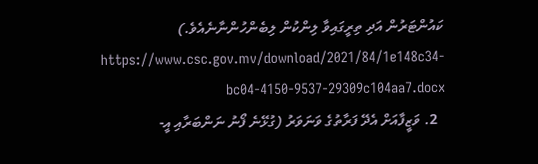ކައުންޓަރުން އަދި ތިރީގައިވާ ލިންކުން ލިބެންހުންނާނެއެވެ.)  https://www.csc.gov.mv/download/2021/84/1e148c34-bc04-4150-9537-29309c104aa7.docx
  2. ވަޒީފާއަށް އެދޭ ފަރާތުގެ ވަނަވަރު (ގުޅޭނެ ފޯނު ނަންބަރާއި އީ-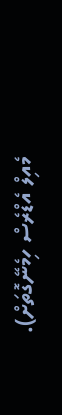މެއިލް އެޑްރެސް ހިމެނޭގޮތަށް).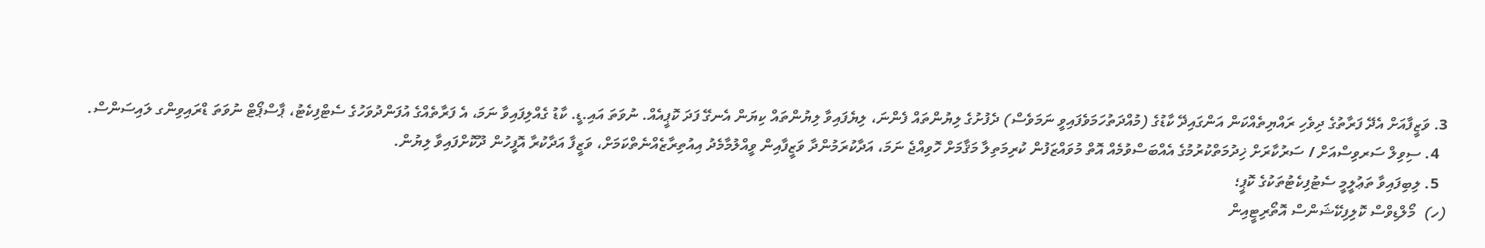3. ވަޒީފާއަށް އެދޭ ފަރާތުގެ ދިވެހި ރައްޔިތެއްކަން އަންގައިދޭ ކާޑުގެ (މުއްދަތުހަމަވެފައިވީ ނަމަވެސް) ދެފުށުގެ ލިޔުންތައް ފެންނަ، ލިޔެފައިވާ ލިޔުންތައް ކިޔަން އެނގޭ ފަދަ ކޮޕީއެއް. ނުވަތަ އައި.ޑީ. ކާޑު ގެއްލިފައިވާ ނަމަ، އެ ފަރާތެއްގެ އުފަންދުވަހުގެ ސެޓްފިކެޓު، ޕާސްޕޯޓް ނުވަތަ ޑްރައިވިންގ ލައިސަންސް.
  4. ސިވިލް ސަރވިސްއަށް / ސަރުކާރަށް ޚިދުމަތްކުރުމުގެ އެއްބަސްވުމެއް އޮތް މުވައްޒަފުން ކުރިމަތިލާ މަޤާމަށް ހޮވިއްޖެ ނަމަ، އަދާކުރަމުންދާ ވަޒީފާއިން ވީއްލުމާމެދު އިއުތިރާޒެއްނެތްކަމަށް، ވަޒީފާ އަދާކުރާ އޮފީހުން ދޫކޮށްފައިވާ ލިޔުން.
  5. ލިބިފައިވާ ތަޢުލީމީ ސެޓުފިކެޓުތަކުގެ ކޮޕީ؛
(ހ)  މޯލްޑިވްސް ކޮލިފިކޭޝަންސް އޮތޯރިޓީއިން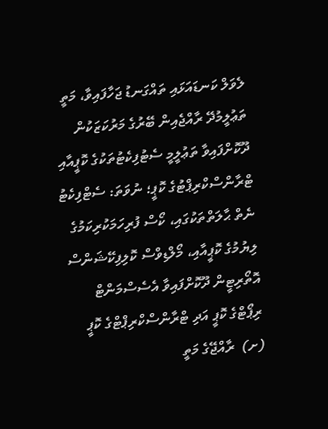ލެވަލް ކަނޑައަޅައި ތައްގަނޑު ޖަހާފައިވާ، މަތީ ތަޢުލީމުދޭ ރާއްޖެއިން ބޭރުގެ މަރުކަޒަކުން ދޫކޮށްފައިވާ ތަޢުލީމީ ސެޓުފިކެޓުތަކުގެ ކޮޕީއާއި ޓްރާންސްކްރިޕްޓުގެ ކޮޕީ؛ ނުވަތަ: ސެޓްފިކެޓު ނެތް ޙާލަތްތަކުގައި، ކޯސް ފުރިހަމަކުރިކަމުގެ ލިޔުމުގެ ކޮޕީއާއި، މޯލްޑިވްސް ކޮލިފިކޭޝަންސް އޮތޯރިޓީން ދޫކޮށްފައިވާ އެސެސްމަންޓް ރިޕޯޓްގެ ކޮޕީ އަދި ޓްރާންސްކްރިޕްޓްގެ ކޮޕީ
(ށ)  ރާއްޖޭގެ މަތީ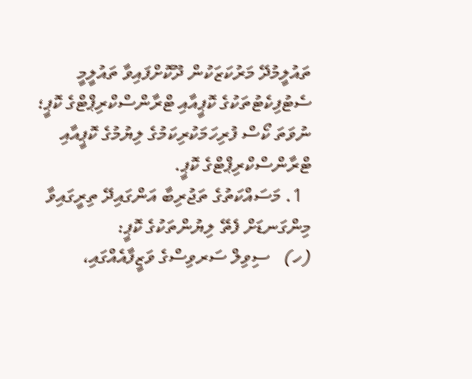ތައުލީމުދޭ މަރުކަޒަކުން ދޫކޮށްފައިވާ ތައުލީމީ ސެޓުފިކެޓުތަކުގެ ކޮޕީއާއި ޓްރާންސްކްރިޕްޓްގެ ކޮޕީ؛ ނުވަތަ ކޯސް ފުރިހަމަކުރިކަމުގެ ލިޔުމުގެ ކޮޕީއާއި ޓްރާންސްކްރިޕްޓްގެ ކޮޕީ.
  1. މަސައްކަތުގެ ތަޖުރިބާ އަންގައިދޭ ތިރީގައިވާ މިންގަނޑަށް ފެތޭ ލިޔުންތަކުގެ ކޮޕީ:
(ހ)   ސިވިލް ސަރވިސްގެ ވަޒީފާއެއްގައި،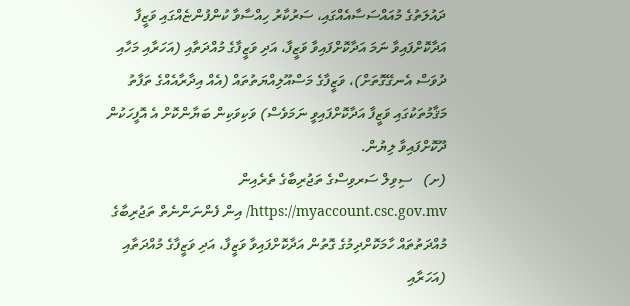ދައުލަތުގެ މުއައްސަސާއެއްގައި، ސަރުކާރު ހިއްސާވާ ކުންފުންޏެއްގައި ވަޒީފާ އަދާކޮށްފައިވާ ނަމަ އަދާކޮށްފައިވާ ވަޒީފާ، އަދި ވަޒީފާގެ މުއްދަތާއި (އަހަރާއި މަހާއި ދުވަސް އެނގޭގޮތަށް)، ވަޒީފާގެ މަސްއޫލިއްޔަތުތައް (އެއް އިދާރާއެއްގެ ތަފާތު މަޤާމުތަކުގައި ވަޒީފާ އަދާކޮށްފައިވީ ނަމަވެސް) ވަކިވަކިން ބަޔާންކޮށް އެ އޮފީހަކުން ދޫކޮށްފައިވާ ލިޔުން.
(ށ)   ސިވިލް ސަރވިސްގެ ތަޖުރިބާގެ ތެރެއިން https://myaccount.csc.gov.mv/ އިން ފެންނަންނެތް ތަޖުރިބާގެ މުއްދަތުތައް ހާމަކޮށްދިމުގެ ގޮތުން އަދާކޮށްފައިވާ ވަޒީފާ، އަދި ވަޒީފާގެ މުއްދަތާއި (އަހަރާއި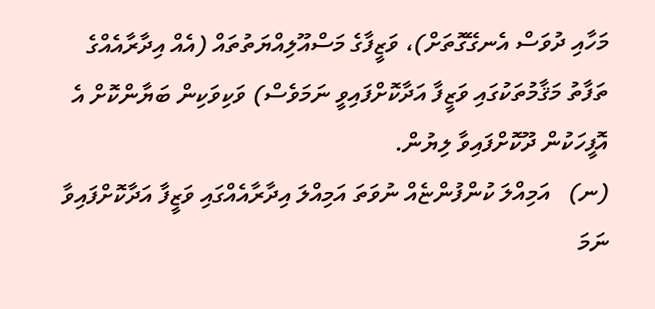މަހާއި ދުވަސް އެނގޭގޮތަށް)، ވަޒީފާގެ މަސްއޫލިއްޔަތުތައް (އެއް އިދާރާއެއްގެ ތަފާތު މަޤާމުތަކުގައި ވަޒީފާ އަދާކޮށްފައިވީ ނަމަވެސް) ވަކިވަކިން ބަޔާންކޮށް އެ އޮފީހަކުން ދޫކޮށްފައިވާ ލިޔުން.
(ނ)   އަމިއްލަ ކުންފުންޏެއް ނުވަތަ އަމިއްލަ އިދާރާއެއްގައި ވަޒީފާ އަދާކޮށްފައިވާ ނަމަ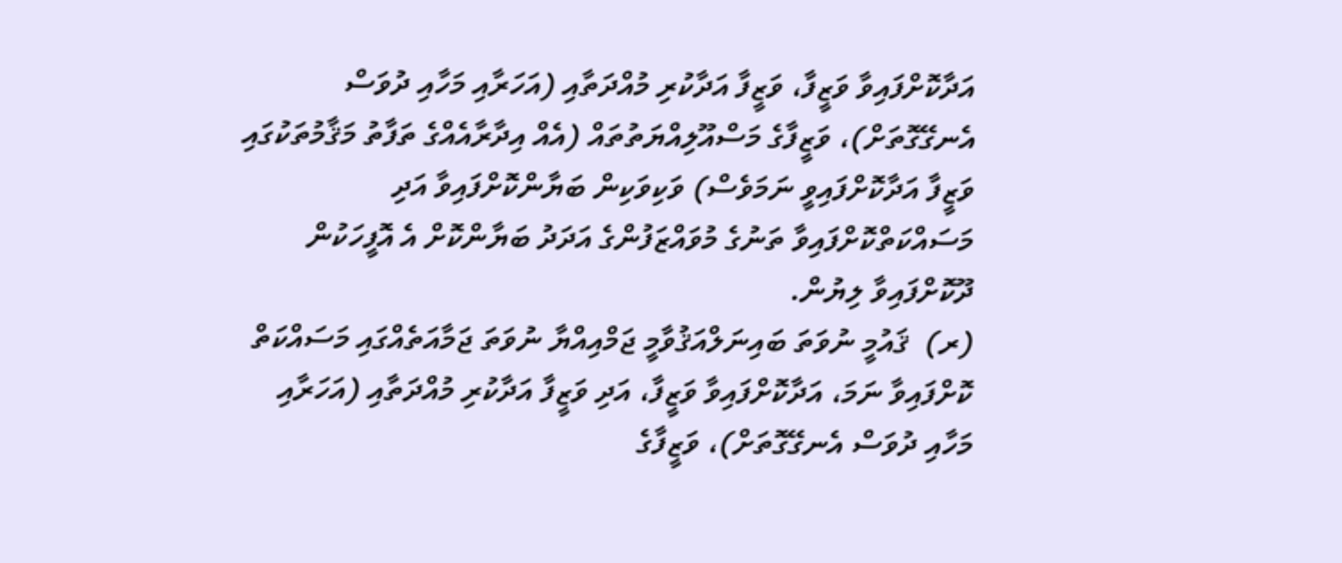އަދާކޮށްފައިވާ ވަޒީފާ، ވަޒީފާ އަދާކުރި މުއްދަތާއި (އަހަރާއި މަހާއި ދުވަސް އެނގޭގޮތަށް)، ވަޒީފާގެ މަސްއޫލިއްޔަތުތައް (އެއް އިދާރާއެއްގެ ތަފާތު މަޤާމުތަކުގައި ވަޒީފާ އަދާކޮށްފައިވީ ނަމަވެސް) ވަކިވަކިން ބަޔާންކޮށްފައިވާ އަދި މަސައްކަތްކޮށްފައިވާ ތަނުގެ މުވައްޒަފުންގެ އަދަދު ބަޔާންކޮށް އެ އޮފީހަކުން ދޫކޮށްފައިވާ ލިޔުން.
(ރ)  ޤައުމީ ނުވަތަ ބައިނަލްއަޤުވާމީ ޖަމްއިއްޔާ ނުވަތަ ޖަމާއަތެއްގައި މަސައްކަތް ކޮށްފައިވާ ނަމަ، އަދާކޮށްފައިވާ ވަޒީފާ، އަދި ވަޒީފާ އަދާކުރި މުއްދަތާއި (އަހަރާއި މަހާއި ދުވަސް އެނގޭގޮތަށް)، ވަޒީފާގެ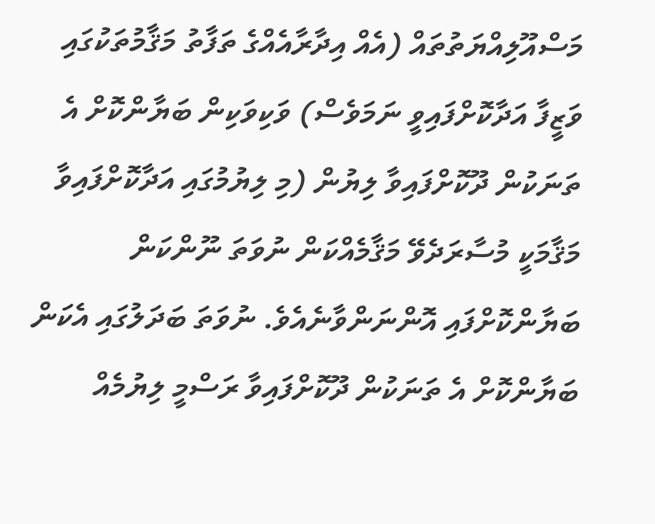މަސްއޫލިއްޔަތުތައް (އެއް އިދާރާއެއްގެ ތަފާތު މަޤާމުތަކުގައި ވަޒީފާ އަދާކޮށްފައިވީ ނަމަވެސް) ވަކިވަކިން ބަޔާންކޮށް އެ ތަނަކުން ދޫކޮށްފައިވާ ލިޔުން (މި ލިޔުމުގައި އަދާކޮށްފައިވާ މަޤާމަކީ މުސާރަދެވޭ މަޤާމެއްކަން ނުވަތަ ނޫންކަން ބަޔާންކޮށްފައި އޮންނަންވާނެއެވެ. ނުވަތަ ބަދަލުގައި އެކަން ބަޔާންކޮށް އެ ތަނަކުން ދޫކޮށްފައިވާ ރަސްމީ ލިޔުމެއް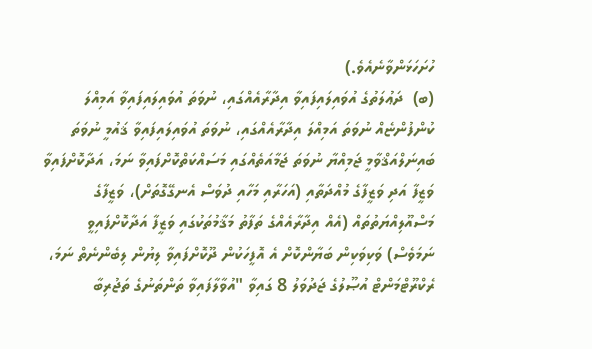ހުށަހަޅަންވާނެއެވެ.)
(ބ)  ދަޢުލަތުގެ އުވައިލައިފައިވާ އިދާރާއެއްގައި، ނުވަތަ އުވައިލައިފައިވާ އަމިއްލަ ކުންފުންޏެއް ނުވަތަ އަމިއްލަ އިދާރާއެއްގައި، ނުވަތަ އުވައިލައިފައިވާ ޤައުމީ ނުވަތަ ބައިނަލްއަޤްވާމީ ޖަމިއްޔާ ނުވަތަ ޖަމާއަތެއްގައި މަސައްކަތްކޮށްފައިވާ ނަމަ، އަދާކޮށްފައިވާ ވަޒީފާ އަދި ވަޒީފާގެ މުއްދަތާއި (އަހަރާއި މަހާއި ދުވަސް އެނގޭގޮތަށް)، ވަޒީފާގެ މަސްއޫލިއްޔަތުތައް (އެއް އިދާރާއެއްގެ ތަފާތު މަޤާމުތަކުގައި ވަޒީފާ އަދާކޮށްފައިވީ ނަމަވެސް) ވަކިވަކިން ބަޔާންކޮށް އެ އޮފީހަކުން ދޫކޮށްފައިވާ ލިޔުން ލިބެންނެތް ނަމަ، ރެކްރޫޓްމަންޓް އުޞޫލުގެ ޖަދުވަލު 8 ގައިވާ "އުވާލާފައިވާ ތަންތަނުގެ ތަޖުރިބާ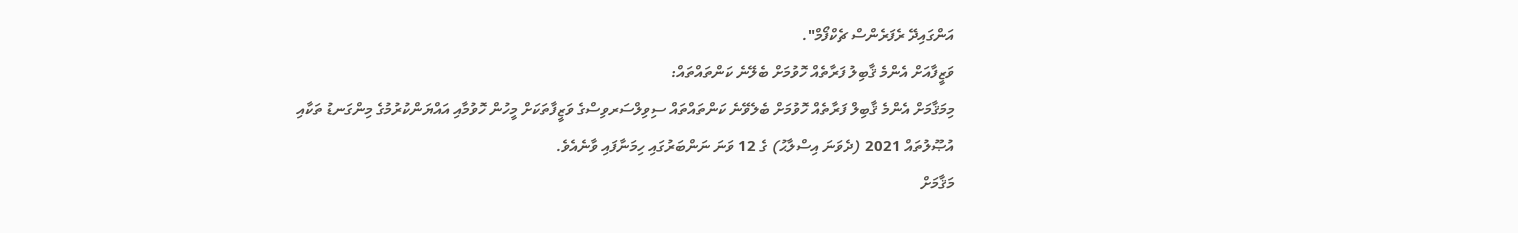އަންގައިދޭ ރެފަރެންސް ޗެކްފޯމް".
ވަޒީފާއަށް އެންމެ ޤާބިލު ފަރާތެއް ހޮވުމަށް ބެލޭނެ ކަންތައްތައް:
މިމަޤާމަށް އެންމެ ޤާބިލް ފަރާތެއް ހޮވުމަށް ބެލެވޭނެ ކަންތައްތައް ސިވިލްސަރވިސްގެ ވަޒީފާތަކަށް މީހުން ހޮވުމާއި އައްޔަންކުރުމުގެ މިންގަނޑު ތަކާއި އުޞޫލުތައް 2021 (ދެވަނަ އިސްލާޙު) ގެ 12 ވަނަ ނަންބަރުގައި ހިމަނާފައި ވާނެއެވެ.
މަޤާމަށް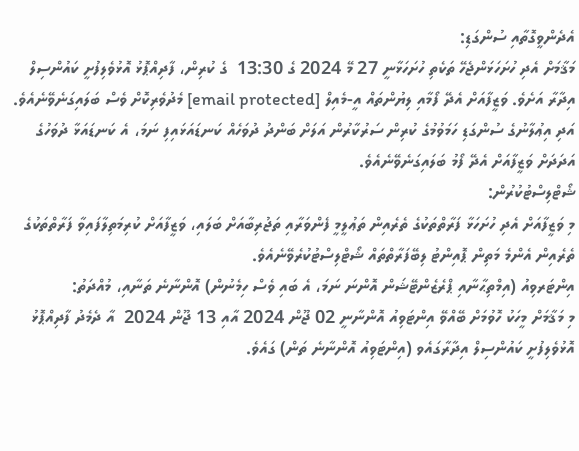އެދެންވީގޮތާއި ސުންގަޑި:
މަޤާމަށް އެދި ހުށަހަޅަންޖެހޭ ތަކެތި ހުށަހަޅާނީ 27 މޭ 2024 ގެ 13:30  ގެ ކުރިން، ފާދިއްޕޮޅު އޮޅުވެލިފުށީ ކައުންސިލް އިދާރާ އަށެވެ. ވަޒީފާއަށް އެދޭ ފޯމާއި ލިޔުންތައް އީ-މެއިލް [email protected] މެދުވެރިކޮށް ވެސް ބަލައިގަނެވޭނެއެވެ.
އަދި އިޢުލާނުގެ ސުންގަޑި ހަމަވުމުގެ ކުރިން ސަރުކާރުން އަލަށް ބަންދު ދުވަހެއް ކަނޑައަޅައިފި ނަމަ، އެ ކަނޑައަޅާ ދުވަހުގެ އަދަދަށް ވަޒީފާއަށް އެދޭ ފޯމު ބަލައިގަނެވޭނެއެވެ.
ޝޯޓްލިސްޓުކުރުން:
މި ވަޒީފާއަށް އެދި ހުށަހަޅާ ފަރާތްތަކުގެ ތެރެއިން ތަޢުލީމީ ފެންވަރާއި ތަޖުރިބާއަށް ބަލައި، ވަޒީފާއަށް ކުރިމަތިލާފައިވާ ފަރާތްތަކުގެ ތެރެއިން އެންމެ މަތިން ޕޮއިންޓު ލިބޭފަރާތްތައް ޝޯޓްލިސްޓުކުރެވޭނެއެވެ.
އިންޓަރވިއު (އިމްތިޙާނާއި ޕްރެޒެންޓޭޝަން އޮންނަ ނަމަ، އެ ބައި ވެސް ހިމެނުން) އޮންނާނެ ތަނާއި، މުއްދަތު:
މި މަޤާމަށް މީހަކު ހޮވުމަށް ބޭއްވޭ އިންޓަވިއު އޮންނާނީ 02 ޖޫން 2024 އާއި 13 ޖޫން 2024  އާ ދެމެދު ފާދިއްޕޮޅު އޮޅުވެލިފުށީ ކައުންސިލް އިދާރާގައެވ (އިންޓަވިއު އޮންނާނެ ތަން) ގައެވެ.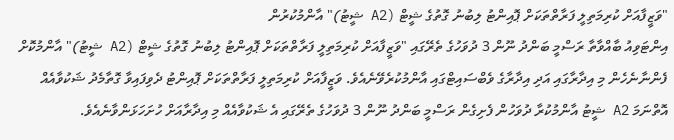"ވަޒީފާއަށް ކުރިމަތިލީ ފަރާތްތަކަށް ޕޮއިންޓު ލިބުނު ގޮތުގެ ޝީޓް (A2 ޝީޓު)" އާންމުކުރުން
އިންޓަވިއު ބާއްވާތާ ރަސްމީ ބަންދު ނޫން 3 ދުވަހުގެ ތެރޭގައި "ވަޒީފާއަށް ކުރިމަތިލީ ފަރާތްތަކަށް ޕޮއިންޓު ލިބުނު ގޮތުގެ ޝީޓް (A2 ޝީޓު)" އާންމުކޮށް ފެންނާނެހެން މި އިދާރާގައި އަދި އިދާރާގެ ވެބްސައިޓްގައި އާންމުކުރެވޭނެއެވެ. ވަޒީފާއަށް ކުރިމަތިލީ ފަރާތްތަކަށް ޕޮއިންޓު ދެވިފައިވާ ގޮތާމެދު ޝަކުވާއެއް އޮތްނަމަ A2 ޝީޓު އާންމުކުރާ ދުވަހުން ފެށިގެން ރަސްމީ ބަންދު ނޫން 3 ދުވަހުގެ ތެރޭގައި އެ ޝަކުވާއެއް މި އިދާރާއަށް ހުށަހަޅަންވާނެއެވެ.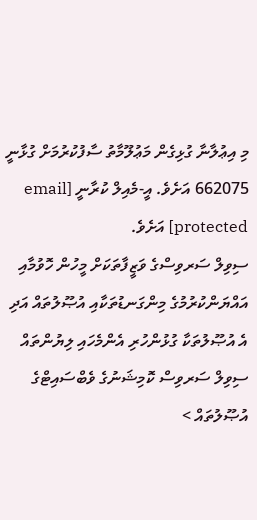މި އިޢުލާނާ ގުޅިގެން މަޢުލޫމާތު ސާފުކުރުމަށް ގުޅާނީ 662075 އަށެވެ. އީ-މެއިލް ކުރާނީ [email protected] އަށެވެ.
ސިވިލް ސަރވިސްގެ ވަޒީފާތަކަށް މީހުން ހޮވުމާއި އައްޔަންކުރުމުގެ މިންގަނޑުތަކާއި އުޞޫލުތައް އަދި އެ އުޞޫލުތަކާ ގުޅުންހުރި އެންމެހައި ލިޔުންތައް ސިވިލް ސަރވިސް ކޮމިޝަނުގެ ވެބްސައިޓްގެ އުޞޫލުތައް >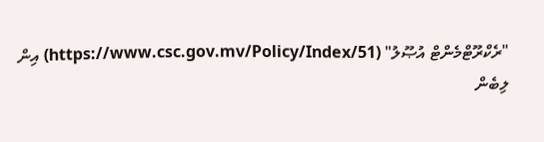"ރެކްރޫޓްމެންޓް އުޞޫލު" (https://www.csc.gov.mv/Policy/Index/51) އިން ލިބެން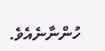ހުންނާނެއެވެ.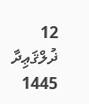12 ޛުލްޤަޢިދާ 1445